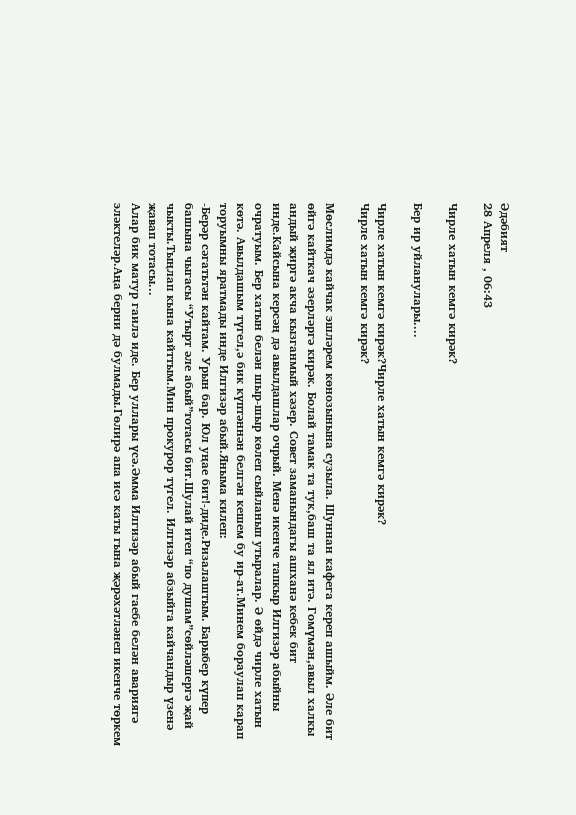Әдәбият
28 Апреля , 06:43

Чирле хатын кемгә кирәк?

Бер ир уйланулары....

Чирле хатын кемгә кирәк?Чирле хатын кемгә кирәк?
Чирле хатын кемгә кирәк?

Мөслимдә кайчак эшләрем көнозынына сузыла. Шуннан кафега кереп ашыйм. Әле бит өйгә кайткач әзерләргә кирәк. Болай тамак та тук,баш та ял итә. Гомүмән,авыл халкы андый җиргә акча кызганмый хәзер. Совет заманындагы ашханә кебек бит инде.Кайсына керсәң дә авылдашлар очрый. Менә икенче тапкыр Илгизәр абыйны очратуым. Бер хатын белән шыр-шыр көлеп сыйланып утыралар. Ә өйдә чирле хатын көтә. Авылдашым түгел,ә бик күптәннән белгән кешем бу ир-ат.Минем бораулап карап торуымны яратмады инде Илгизәр абый.Яныма килеп:
-Берәр сәгатьтән кайтам. Урын бар. Юл уңае бит!-диде.Ризалаштым. Барыбер күпер башына чыгасы “Утырт әле абый”тотасы бит.Шулай итеп “по душам”сөйләшергә җай чыкты.Тыңлап кына кайттым.Мин прокурор түгел. Илгизәр абзыйга кайчандыр үзенә җавап тотасы...
Алар бик матур гаилә иде. Бер уллары үсә.Әмма Илгизәр абый гаебе белән авариягә эләктеләр.Аңа берни дә булмады.Гөлирә апа исә каты гына җәрәхәтләнеп икенче төркем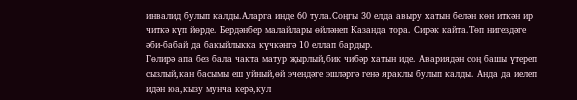инвалид булып калды.Аларга инде 60 тула.Соңгы 30 елда авыру хатын белән көн иткән ир читкә күп йөрде. Бердәнбер малайлары өйләнеп Казанда тора. Сирәк кайта.Төп нигездәге әби-бабай да бакыйлыкка күчкәнгә 10 еллап бардыр.
Гөлирә апа без бала чакта матур җырлый,бик чибәр хатын иде. Авариядән соң башы үтереп сызлый,кан басымы еш уйный,өй эчендәге эшләргә генә яраклы булып калды. Анда да иелеп идән юа,кызу мунча керә,кул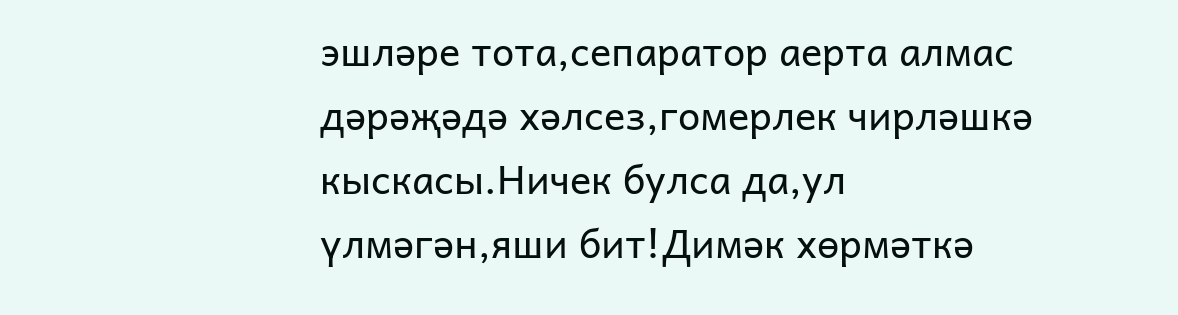эшләре тота,сепаратор аерта алмас дәрәҗәдә хәлсез,гомерлек чирләшкә кыскасы.Ничек булса да,ул үлмәгән,яши бит!Димәк хөрмәткә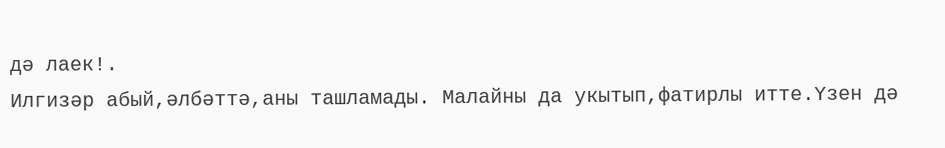дә лаек!.
Илгизәр абый,әлбәттә,аны ташламады. Малайны да укытып,фатирлы итте.Үзен дә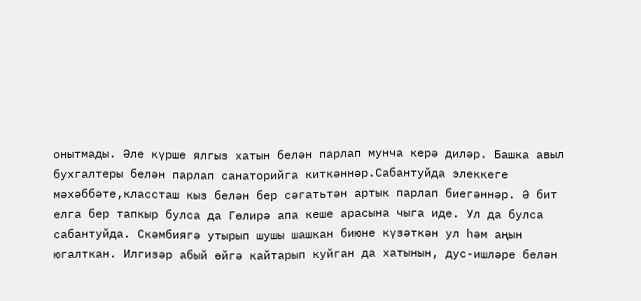онытмады. Әле күрше ялгыз хатын белән парлап мунча керә диләр. Башка авыл бухгалтеры белән парлап санаторийга киткәннәр.Сабантуйда элеккеге мәхәббәте,классташ кыз белән бер сәгатьтән артык парлап биегәннәр. Ә бит елга бер тапкыр булса да Гөлирә апа кеше арасына чыга иде. Ул да булса сабантуйда. Скәмбиягә утырып шушы шашкан биюне күзәткән ул һәм аңын югалткан. Илгизәр абый өйгә кайтарып куйган да хатынын, дус-ишләре белән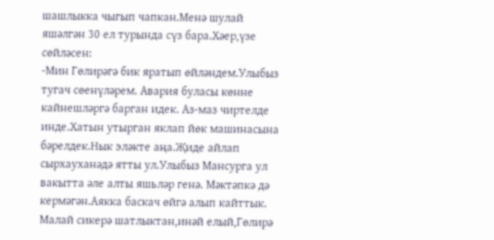шашлыкка чыгып чапкан.Менә шулай яшәлгән 30 ел турында сүз бара.Хәер,үзе сөйләсен:
-Мин Гөлирәгә бик яратып өйләндем.Улыбыз тугач сөенүләрем. Авария буласы көнне кайнешләргә барган идек. Аз-маз чиртелде инде.Хатын утырган яклап йөк машинасына бәрелдек.Нык эләкте аңа.Җиде айлап сырхауханәдә ятты ул.Улыбыз Мансурга ул вакытта әле алты яшьләр генә. Мәктәпкә дә кермәгән.Аякка баскач өйгә алып кайттык. Малай сикерә шатлыктан,инәй елый,Гөлирә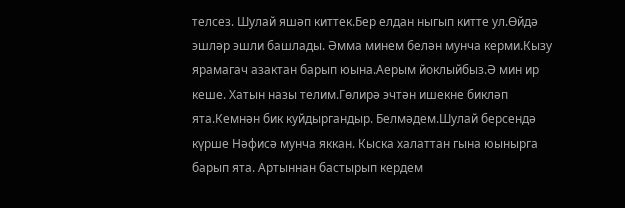телсез. Шулай яшәп киттек.Бер елдан ныгып китте ул.Өйдә эшләр эшли башлады. Әмма минем белән мунча керми.Кызу ярамагач азактан барып юына.Аерым йоклыйбыз.Ә мин ир кеше. Хатын назы телим.Гөлирә эчтән ишекне бикләп ята.Кемнән бик куйдыргандыр. Белмәдем.Шулай берсендә күрше Нәфисә мунча яккан. Кыска халаттан гына юынырга барып ята. Артыннан бастырып кердем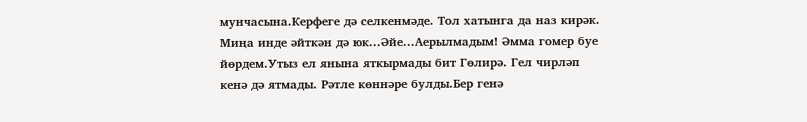мунчасына.Керфеге дә селкенмәде. Тол хатынга да наз кирәк. Миңа инде әйткән дә юк...Әйе...Аерылмадым! Әмма гомер буе йөрдем.Утыз ел янына яткырмады бит Гөлирә. Гел чирләп кенә дә ятмады. Рәтле көннәре булды.Бер генә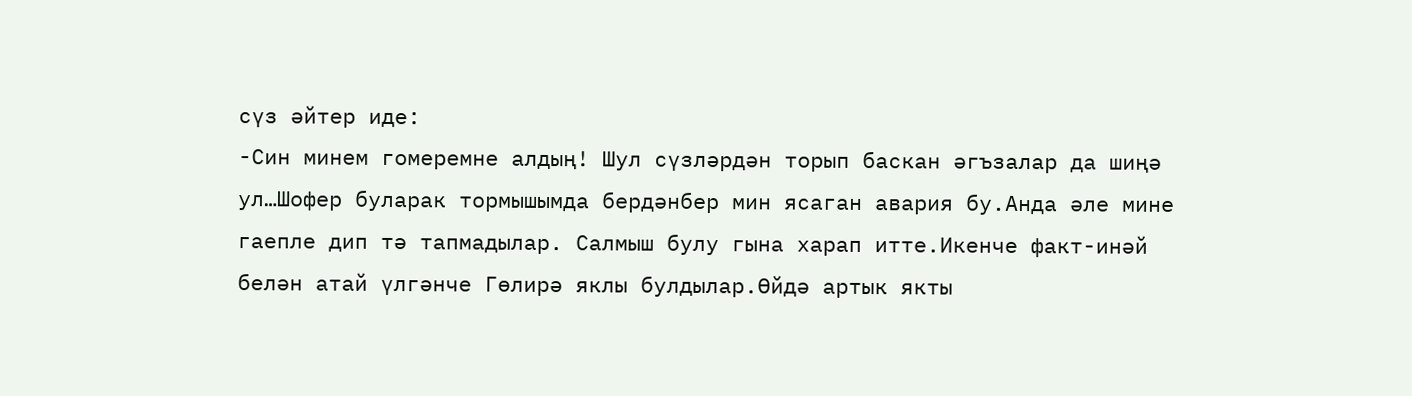сүз әйтер иде:
-Син минем гомеремне алдың! Шул сүзләрдән торып баскан әгъзалар да шиңә ул…Шофер буларак тормышымда бердәнбер мин ясаган авария бу.Анда әле мине гаепле дип тә тапмадылар. Салмыш булу гына харап итте.Икенче факт-инәй белән атай үлгәнче Гөлирә яклы булдылар.Өйдә артык якты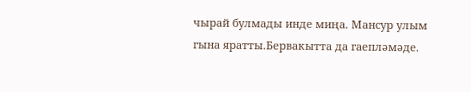чырай булмады инде миңа. Мансур улым гына яратты.Бервакытта да гаепләмәде.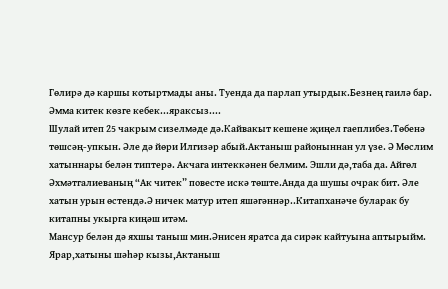Гөлирә дә каршы котыртмады аны. Туенда да парлап утырдык.Безнең гаилә бар. Әмма китек көзге кебек...яраксыз....
Шулай итеп 25 чакрым сизелмәде дә.Кайвакыт кешене җиңел гаеплибез.Төбенә төшсәң-упкын. Әле дә йөри Илгизәр абый.Актаныш районыннан ул үзе. Ә Мөслим хатыннары белән типтерә. Акчага интеккәнен белмим. Эшли дә,таба да. Айгөл Әхмәтгалиеваның “Ак читек” повесте искә төште.Анда да шушы очрак бит. Әле хатын урын өстендә.Ә ничек матур итеп яшәгәннәр..Китапханәче буларак бу китапны укырга киңәш итәм.
Мансур белән дә яхшы таныш мин.Әнисен яратса да сирәк кайтуына аптырыйм. Ярар,хатыны шәһәр кызы,Актаныш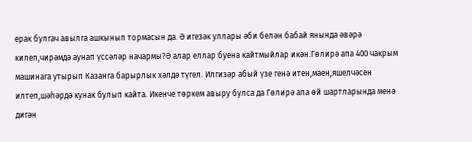ерак булгач авылга ашкынып тормасын да. Ә игезәк уллары әби белән бабай янында әвәрә килеп,чирәмдә аунап үссәләр начармы?Ә алар еллар буена кайтмыйлар икән.Гөлирә апа 400 чакрым машинага утырып Казанга барырлык хәлдә түгел. Илгизәр абый үзе генә итен,маен,яшелчәсен илтеп,шәһәрдә кунак булып кайта. Икенче төркем авыру булса да Гөлирә апа өй шартларында менә дигән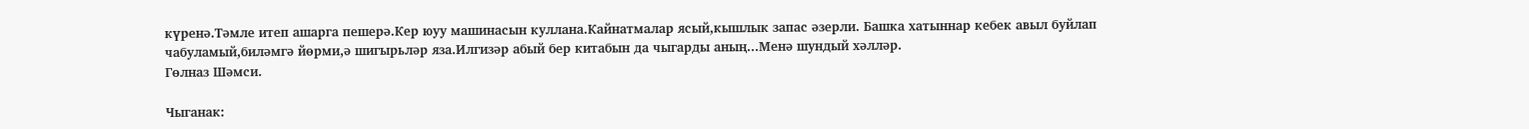күренә.Тәмле итеп ашарга пешерә.Кер юуу машинасын куллана.Кайнатмалар ясый,кышлык запас әзерли. Башка хатыннар кебек авыл буйлап чабуламый,биләмгә йөрми,ә шигырьләр яза.Илгизәр абый бер китабын да чыгарды аның...Менә шундый хәлләр.
Гөлназ Шәмси.

Чыганак: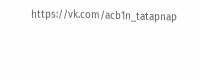https://vk.com/acb1n_tatapnap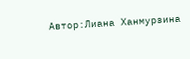Автор:Лиана Ханмурзина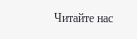Читайте нас